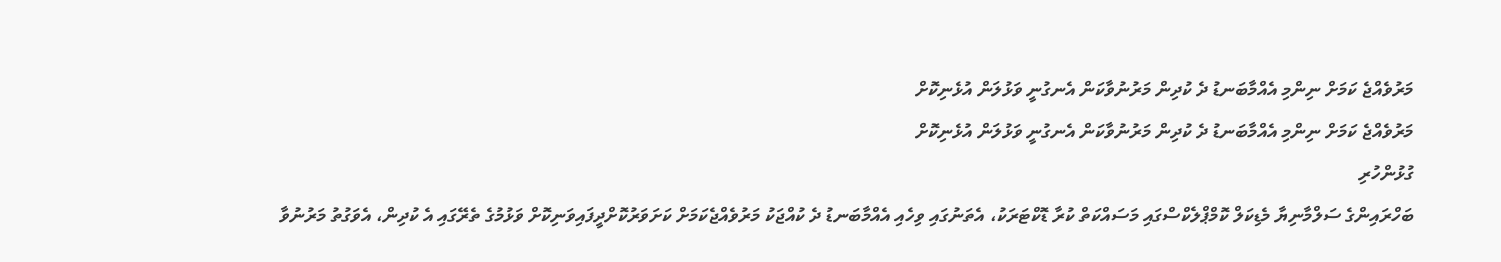މަރުވެއްޖެ ކަމަށް ނިންމި އެއްމާބަނޑު ދެ ކުދިން މަރުނުވާކަން އެނގުނީ ވަޅުލަން އުޅެނިކޮށް
މަރުވެއްޖެ ކަމަށް ނިންމި އެއްމާބަނޑު ދެ ކުދިން މަރުނުވާކަން އެނގުނީ ވަޅުލަން އުޅެނިކޮށް
ގުޅުންހުރި
ބަހްރައިންގެ ސަލްމާނިޔާ މެޑިކަލް ކޮމްޕްލެކްސްގައި މަސައްކަތް ކުރާ ޑޮކްޓަރަކު، އެތަނުގައި ވިހެއި އެއްމާބަނޑު ދެ ކުއްޖަކު މަރުވެއްޖެކަމަށް ކަށަވަރުކޮށްދީފައިވަނިކޮށް ވަޅުމުގެ ތެރޭގައި އެ ކުދިން، އެވަގުތު މަރުނުވާ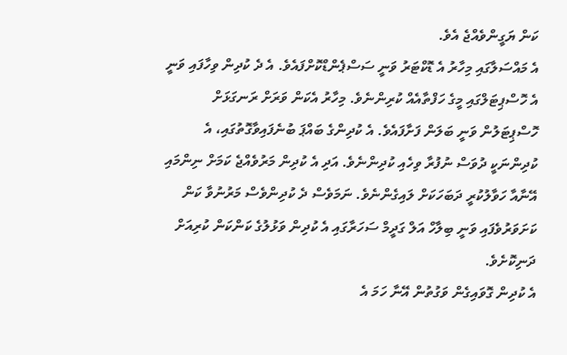ކަން ޔަގީންވެއްޖެ އެވެ.
އެ މައްސަލާގައި މިހާރު އެ ޑޮކްޓަރު ވަނީ ސަސްޕެންޑްކޮށްފައެވެ. އެ ދެ ކުދިން ވިހާފައި ވަނީ އެ ހޮސްޕިޓަލްގައި މީގެ ހަފްތާއެއް ކުރިންނެވެ. މިހާރު އެކަން ވަރަށް ރަނގަޅަށް ހޮސްޕިޓަލުން ވަނީ ބަލަން ފަށާފައެވެ. އެ ކުދިންގެ ބައްޕަ ބުނެފައިވާގޮތުގައި، އެ ކުދިންނަކީ ދުވަސް ނުފުރާ ވިހެއި ކުދިންނެވެ. އަދި އެ ކުދިން މަރުވެއްޖެ ކަމަށް ނިންމައި އޭނާއާ ހަވާލުކުރީ ދަބަހަކަށް ލައިގެންނެވެ. ނަމަވެސް ދެ ކުދިންވެސް މަރުނުވާ ކަން ކަށަވަރުވެފައި ވަނީ ބިލާހް އަލް ގަދީމް ސަހަރާގައި އެ ކުދިން ވަޅުލުގެ ކަންކަން ކުރިއަށް ދަނިކޮށެވެ.
އެ ކުދިން ގޮވައިގެން ވަގުތުން އޭނާ ހަމަ އެ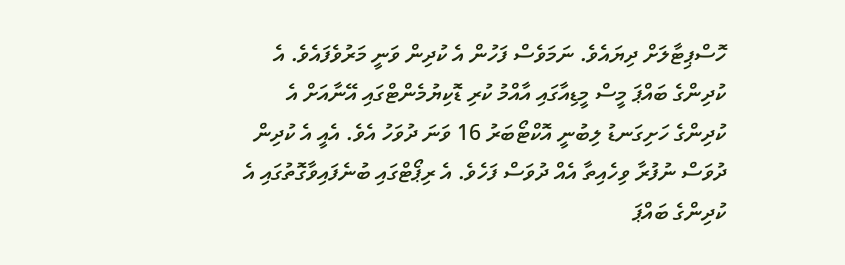ހޮސްޕިޓާލަށް ދިޔައެވެ. ނަމަވެސް ފަހުން އެ ކުދިން ވަނީ މަރުވެފައެވެ. އެ ކުދިންގެ ބައްޕަ މީސް މީޑިއާގައި އާއްމު ކުރި ޑޮކިޔުމެންޓްގައި އޭނާއަށް އެ ކުދިންގެ ހަށިގަނޑު ލިބުނީ އޮކްޓޯބަރު 16 ވަނަ ދުވަހު އެވެ. އެއީ އެ ކުދިން ދުވަސް ނުފުރާ ވިހެއިތާ އެއް ދުވަސް ފަހެވެ. އެ ރިޕޯޓްގައި ބުނެފައިވާގޮތުގައި އެ ކުދިންގެ ބައްޕަ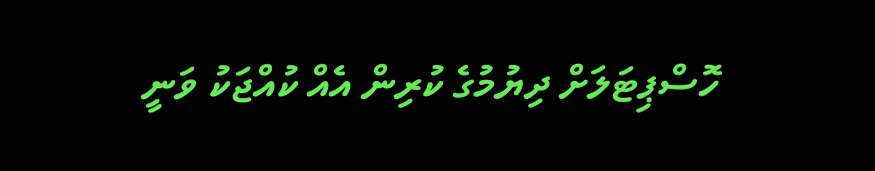ހޮސްޕިޓަލަށް ދިޔުމުގެ ކުރިން އެއް ކުއްޖަކު ވަނީ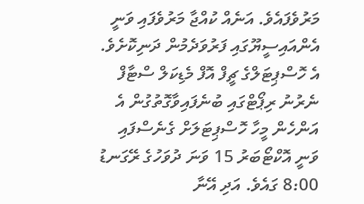މަރުވެފައެވެ. އަނެއް ކުއްޖާ މަރުވެފައި ވަނީ އެންއައިސީޔޫގައި ފަރުވަދެމުން ދަނިކޮށެވެ.
އެ ހޮސްޕިޓަލްގެ ޗީފް އޮފް މެޑިކަލް ސްޓާފް ނެރުނު ރިޕޯޓްގައި ބުނެފައިވާގޮތުގުން އެ އަންހެން މީހާ ހޮސްޕިޓަލަށް ގެނެސްފައި ވަނީ އޮކްޓޯބަރު 15 ވަނަ ދުވަހުގެ ރޭގަނޑު 8:00 ގައެވެ. އަދި އޭނާ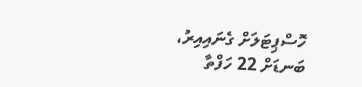ހޮސްޕިޓަލަށް ގެނައިއިރު، ބަނޑަށް 22 ހަފްތާ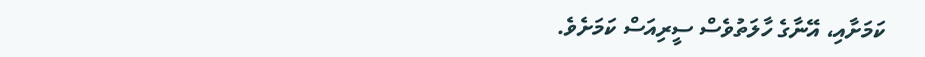ކަމަށާއި، އޭނާގެ ހާލަތުވެސް ސީރިއަސް ކަމަށެވެ.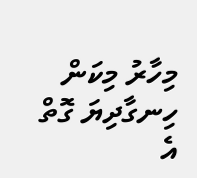މިހާރު މިކަން ހިނގާދިޔަ ގޮތް އެ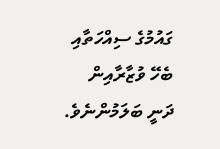ގައުމުގެ ސިއްހަތާއި ބެހޭ ވުޒާރާއިން ދަނީ ބަލަމުންނެވެ.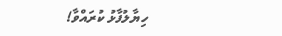ހިޔާލުފާޅު ކުރައްވާ!